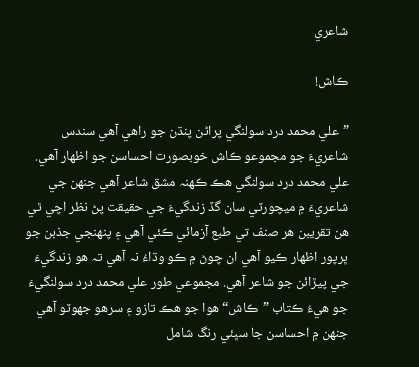شاعري

ڪاش!

”علي محمد درد سولنگي پراڻن پنڌن جو راهي آهي سندس شاعريءَ جو مجموعو ڪاش خوبصورت احساسن جو اظھار آهي. علي محمد درد سولنگي هڪ ڪھنہ مشق شاعر آهي جنھن جي شاعريءَ ۾ ميچورٽي سان گڏ زندگيءَ جي حقيقت پڻ نظر اچي ٿي هن تقريبن هر صنف تي طبع آزمائي ڪئي آهي ۽ پنھنجي جذبن جو ڀرپور اظھار ڪيو آهي ان چوڻ ۾ ڪو وڌاءُ نہ آهي تہ هو زندگيءَ جي پيڙائن جو شاعر آهي. مجموعي طور علي محمد درد سولنگيءَ جو هيءُ ڪتاب ”ڪاش“ هوا جو هڪ تازو ۽ سرهو جهوٽو آهي جنھن ۾ احساسن جا سڀئي رنگ شامل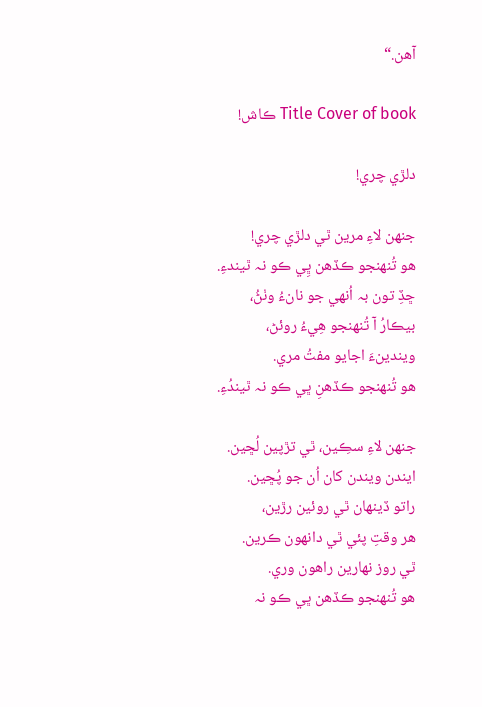آهن.“

Title Cover of book ڪاش!

دلڙي چري!

جنھن لاءِ مرين ٿي دلڙي چري!
هو تُنھنجو ڪڏهن ڀِي ڪو نہ ٿيندءِ.
ڇڏِ تون بہ اُنھي جو نانءُ وٺڻُ،
بيڪارُ آ تُنھنجو هِيءُ روئڻ،
ويندينءَ اجايو مفتُ مري.
هو تُنھنجو ڪڏهنِ ڀي ڪو نہ ٿيندُءِ.

جنھن لاءِ سڪِين، ٿي تڙپين لُڇين.
ايندن ويندن کان اُن جو پُڇين.
راتو ڏينھان ٿي روئين رڙين،
هر وقتِ پئي ٿي دانھون ڪرين.
ٿي روز نھارين راهون وري.
هو تُنھنجو ڪڏهن ڀي ڪو نہ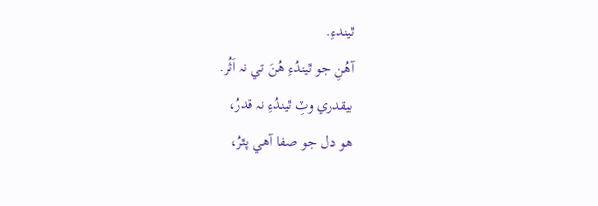ٿيندءِ.
آهُنِ جو ٿيندُءِ هُنَ تي نہ اَثُر.
بيقدري وٽِ ٿيندُءِ نہ قدرُ،
هو دل جو صفا آهي پٿرُ،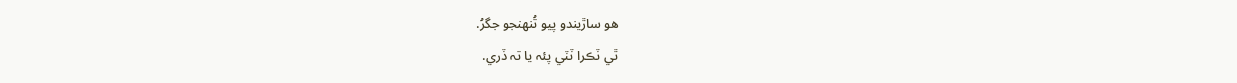هو ساڙيندو پيو تُنھنجو جگرُ.
ٿي ٽڪرا ٽٽي پئہ يا تہ ڏري.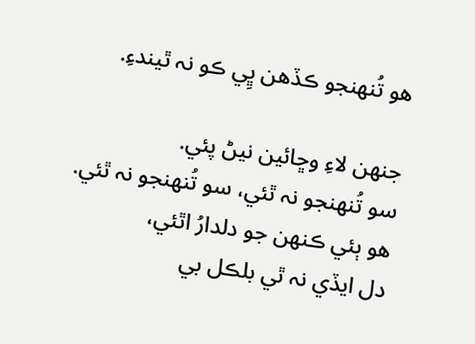هو تُنھنجو ڪڏهن ڀِي ڪو نہ ٿيندءِ.

جنھن لاءِ وڇائين نيڻ پئي.
سو تُنھنجو نہ ٿئي، سو تُنھنجو نہ ٿئي.
هو ٻئي ڪنھن جو دلدارُ اٿئي،
دل ايڏي نہ ٿي بلڪل بي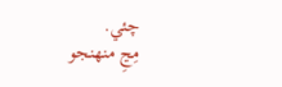چئي.
مِڃِ منھنجو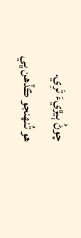چوڻُ ٻيڙيءَ تَرِي.
هو تُنھنجو ڪڏهن ڀي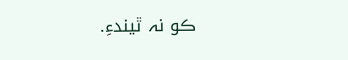ڪو نہ ٿيندءِ.